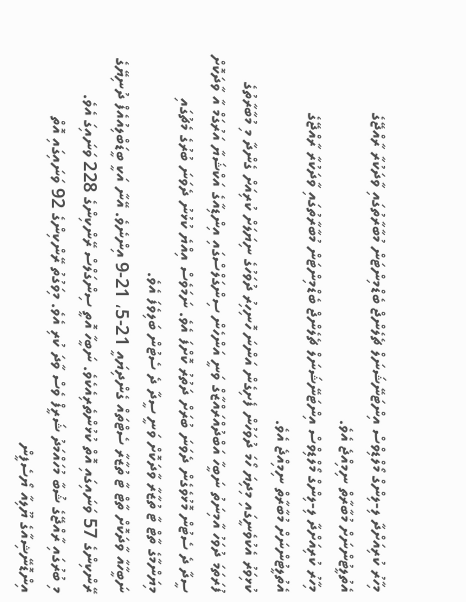މިހާރު ކުރިއަށްދާ ލި-ލިންގް މޯލްޑިވްސް އިންޓަނޭޝަނަލް ޗެލެންޖް ބެޑްމިންޓަން މުބާރާތުގައި ވާދަކުރާ ރާއްޖޭގެ އެތުލީޓުންނަށް މުބާރާތް ނިމިއްޖެ އެވެ.
މިހާރު ކުރިއަށްދާ ލި-ލިންގް މޯލްޑިވްސް އިންޓަނޭޝަނަލް ޗެލެންޖް ބެޑްމިންޓަން މުބާރާތުގައި ވާދަކުރާ ރާއްޖޭގެ އެތުލީޓުންނަށް މުބާރާތް ނިމިއްޖެ އެވެ.
ކުޅިވަރު އެކުވެނީގައި މިދިޔަ ހޯމަ ދުވަހުން ފެށިގެން އަންނަ ހޮނިހިރު ދުވަހުގެ ނިޔަލަށް ކުރިއަށް ގެންދާ މި މުބާރާތުގެ ފުރަތަމަ ދުވަހު އާމިނަތު ނަބީހާ އަބްދުއްރައްޒާގް ވަނީ އަންހެން ސިންގަލްސްގައި އިންޑިއާގެ އަކްޝަޔާ އަރުގަމް އާ ވާދަކޮށް ސީދާ ދެ ސެޓުން މޮޅުވެގެން ދެވަނަ ބުރަށް ދަތުރު ކޮށްފަ އެވެ. ނަމަވެސް އިއްޔެ ކުޅުނު ދެވަނަ ބުރުގެ މެޗުގައި މިޔަންމާގެ ތާޓް ޓާ ތުޒާރާ ވާދަކޮށް ވަނީ ސީދާ ދެ ސެޓުން ބަލިވެފަ އެވެ.
ނަބީހާއާ ވާދަކޮށް ތާޓް ޓާ ތުޒާރާ ސެޓްތައް ގެންދިޔައީ 21-5، 21-9 އިންނެވެ. އޭނާ އަކީ ބީޑަބްލިއުއެފް ދުނިޔޭގެ ރޭންކިންގެ 57 ވަނައިގައި އޮތް ކުޅުންތެރިއެކެވެ. ނަބީހާ އޮތީ ސިންގަލްސް ރޭންކިންގެ 228 ވަނައިގަ އެވެ.
މި ބުރުގައި ރާއްޖޭގެ ޝުބާ މުހައްމަދު ޝަރީފް ވެސް ވާދަ ކުރި އެވެ. މިވަގުތު ރޭންކިންގެ 92 ވަނައިގައި އޮތް އިންޑޮނޭޝިއާގެ ޔޫލިއާ ޔޯސެފީން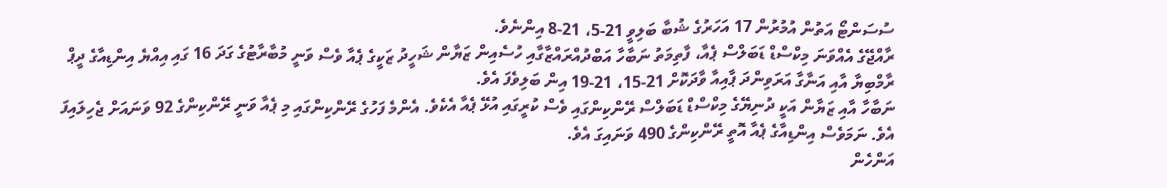ސުސަންޓޯ އަތުން އުމުރުން 17 އަހަރުގެ ޝުބާ ބަލިވީ 21-5، 21-8 އިންނެވެ.
ރާއްޖޭގެ އެއްވަނަ މިކްސްޑް ޑަބަލްސް ޕެއާ، ފާތިމަތު ނަބާހާ އަބްދުއްރައްޒާގާއި ހުސެއިން ޒަޔާން ޝަހީދު ޒަކީގެ ޕެއާ ވެސް ވަނީ މުބާރާޓުގެ ގަދަ 16 ގައި އިއްޔެ އިންޑިއާގެ ދީޕް ރާމްބިޔާ އާއި އަނާގާ އަރަވިންދަ ޕާއިއާ ވާދަކޮށް 21-15، 21-19 އިން ބަލިވެފަ އެވެ.
ނަބާހާ އާއި ޒަޔާން އަކީ ދުނިޔޭގެ މިކްސްޑް ޑަބަލްސް ރޭންކިންގައި ވެސް ކުރީގައި އުޅޭ ޕެއާ އެކެވެ. އެންމެ ފަހުގެ ރޭންކިންގައި މި ޕެއާ ވަނީ ރޭންކިންގެ 92 ވަނައަށް ޖެހިލައިފަ އެވެ. ނަމަވެސް އިންޑިއާގެ ޕެއާ އޮތީ ރޭންކިންގެ 490 ވަނައިގަ އެވެ.
އަންހެން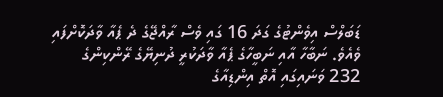ޑަބަލްސް އިވެންޓުގެ ގަދަ 16 ގައި ވެސް ރާއްޖޭގެ ދެ ޕެއާ ވާދަކޮށްފައި ވެއެވެ. ނަބާހާ އާއި ނަބީހާގެ ޕެއާ ވާދަކުރީ ދުނިޔޭގެ ރޭންކިންގެ 232 ވަނައިގައި އޮތް އިންޑިއާގެ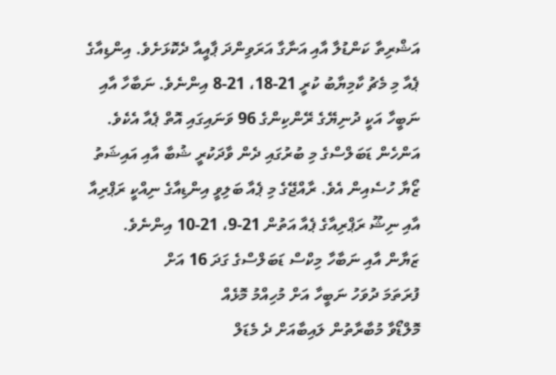އަޝްރިތާ ކަންޑުލާ އާއި އަނާގާ އަރަވިންދަ ޕާއީއާ ދެކޮޅަށެވެ. އިންޑިއާގެ ޕެއާ މި މެޗު ކާމިޔާބު ކުރީ 21-18، 21-8 އިންނެވެ. ނަބާހާ އާއި ނަބީހާ އަކީ ދުނިޔޭގެ ރޭންކިންގެ 96 ވަނައިގައި އޮތް ޕެއާ އެކެވެ.
އަންހެން ޑަބަލްސްގެ މި ބުރުގައި ދެން ވާދަކުރީ ޝުބާ އާއި އައިޝަތު ޒޯޔާ ހުސެއިން އެވެ. ރާއްޖޭގެ މި ޕެއާ ބަލިވީ އިންޑިއާގެ ނިއްކީ ރަޕްރިއާ އާއި ނިޝޫ ރަޕްރިއާގެ ޕެއާ އަތުން 21-9، 21-10 އިންނެވެ.
ޒަޔާން އާއި ނަބާހާ މިކްސް ޑަބަލްސްގެ ގަދަ 16 އަށް
ފުރަތަމަ ދުވަހު ނަބީހާ އަށް މުހިއްމު މޮޅެއް
މޮލްޑޯވާ މުބާރާތުން ލައިބާއަށް ދެ މެޑަލް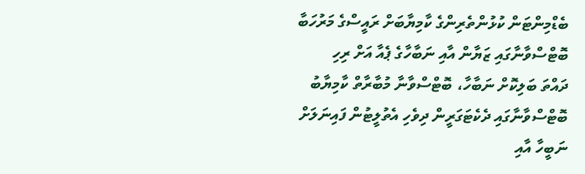ބެޑްމިންޓަން ކުޅުންތެރިންގެ ކާމިޔާބަށް ރައީސްގެ މަރުހަބާ
ބޮޓްސްވާނާގައި ޒަޔާން އާއި ނަބާހާގެ ޕެއާ އަށް ރިހި
ދައްތަ ބަލިކޮށް ނަބާހާ، ބޮޓްސްވާނާ މުބާރާތް ކާމިޔާބު
ބޮޓްސްވާނާގައި ދެކެޓަގަރީން ދިވެހި އެތުލީޓުން ފައިނަލަށް
ނަބީހާ އާއި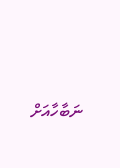ނަބާހާއަށް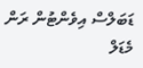ޑަބަލްސް އިވެންޓުން ރަން މެޑަލް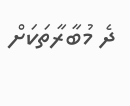ދެ މުބާރާތަކަށް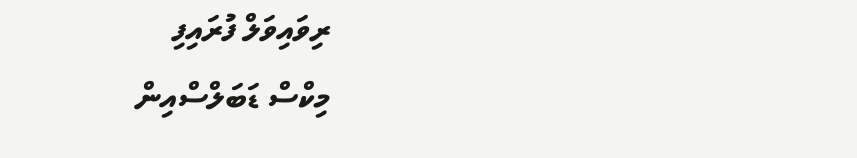ރިވައިވަލް ފުރައިފި
މިކްސް ޑަބަލްސްއިން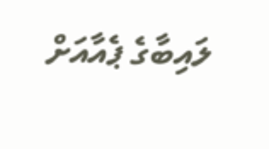ލައިބާގެ ޕެއާއަށް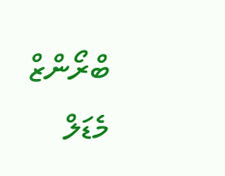ބްރޯންޒް މެޑަލް